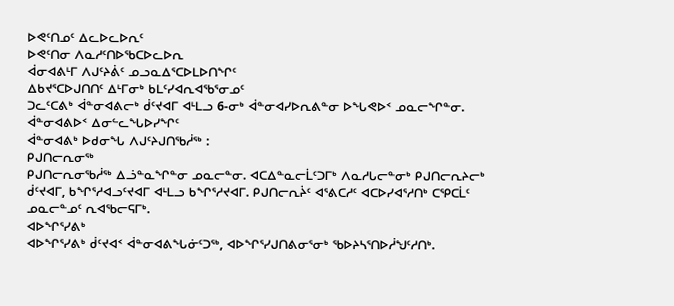ᐅᕙᑦᑎᓄᑦ ᐃᓚᐅᓚᐅᕆᑦ
ᐅᕙᑦᑎᓂ ᐱᓇᓱᑦᑎᐅᖃᑕᐅᓚᐅᕆ
ᐋᓂᐊᕕᒻᒥ ᐱᒍᑦᔨᕖᑦ ᓄᓗᓇᐃᕐᑕᐅᒪᐅᑎᖏᑦ
ᐃᑲᔪᕐᑕᐅᒍᑎᑎᑦ ᐃᒻᒥᓂᒃ ᑲᒪᑦᓯᐊᕆᐊᖃᕐᓂᓄᑦ
ᑐᓚᑦᑕᕕᒃ ᐋᓐᓂᐊᕕᓕᒃ ᑰᑦᔪᐊᒥ ᐊᒻᒪᓗ 6-ᓂᒃ ᐋᓐᓂᐊᓯᐅᕆᕕᓐᓂ ᐅᖓᕙᐅᑉ ᓄᓇᓕᖏᓐᓂ.
ᐋᓐᓂᐊᕕᐅᑉ ᐃᓂᓪᓚᖓᐅᓯᖏᑦ
ᐋᓐᓂᐊᕕᒃ ᐅᑯᓂᖓ ᐱᒍᑦᔨᒍᑎᖃᓲᖅ :
ᑭᒍᑎᓕᕆᓂᖅ
ᑭᒍᑎᓕᕆᓂᖃᓲᖅ ᐃᓘᓐᓇᖏᓐᓂ ᓄᓇᓕᓐᓂ. ᐊᑕᐃᓐᓇᓕᒫᑦᑐᒥᒃ ᐱᓇᓱᒐᓕᓐᓂᒃ ᑭᒍᑎᓕᕆᔨᓕᒃ ᑰᑦᔪᐊᒥ, ᑲᖏᕐᓱᐊᓗᑦᔪᐊᒥ ᐊᒻᒪᓗ ᑲᖏᕐᓱᔪᐊᒥ. ᑭᒍᑎᓕᕆᔩᑦ ᐊᕐᕕᑕᓱᑦ ᐊᑕᐅᓯᐊᕐᓱᑎᒃ ᑕᕿᑕᒫᑦ ᓄᓇᓕᓐᓄᑦ ᕆᐊᖃᓕᕋᒥᒃ.
ᐊᐅᖏᕐᓯᕕᒃ
ᐊᐅᖏᕐᓯᕕᒃ ᑰᑦᔪᐊᑉ ᐋᓐᓂᐊᕕᖓᓃᑦᑐᖅ, ᐊᐅᖏᕐᓯᒍᑎᕕᓂᕐᓂᒃ ᖃᐅᔨᓴᕐᑎᐅᓲᖑᑦᓱᑎᒃ.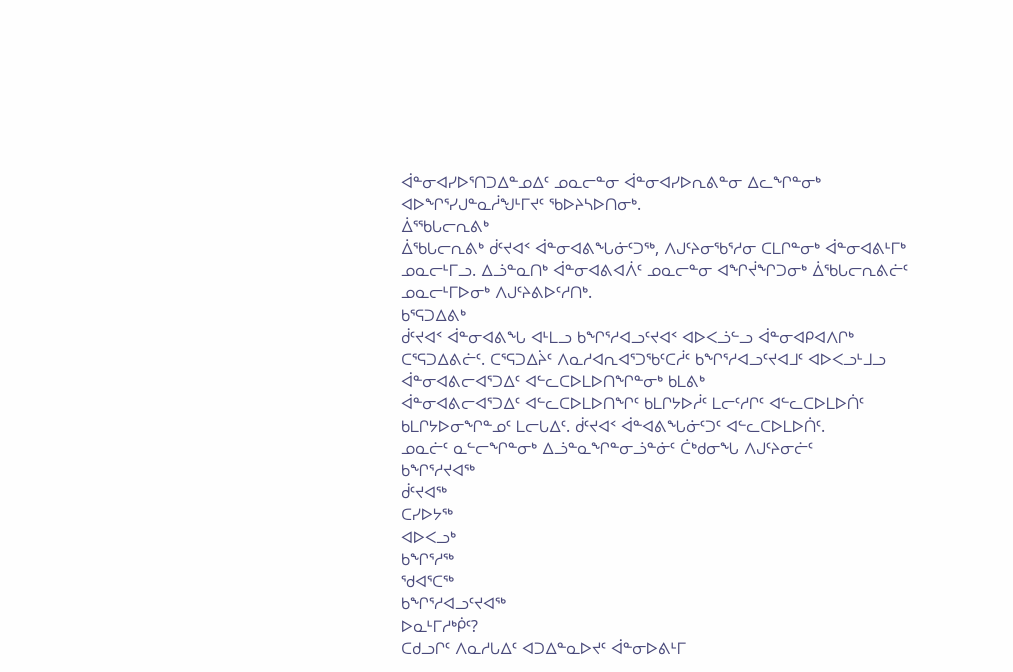ᐋᓐᓂᐊᓯᐅᕐᑎᑐᐃᓐᓄᐃᑦ ᓄᓇᓕᓐᓂ ᐋᓐᓂᐊᓯᐅᕆᕕᓐᓂ ᐃᓚᖏᓐᓂᒃ ᐊᐅᖏᕐᓯᒍᓐᓇᓲᖑᒻᒥᔪᑦ ᖃᐅᔨᓴᐅᑎᓂᒃ.
ᐄᕐᖃᒐᓕᕆᕕᒃ
ᐄᖃᒐᓕᕆᕕᒃ ᑰᑦᔪᐊᑉ ᐋᓐᓂᐊᕕᖓᓃᑦᑐᖅ, ᐱᒍᑦᔨᓂᖃᕐᓱᓂ ᑕᒪᒋᓐᓂᒃ ᐋᓐᓂᐊᕕᒻᒥᒃ ᓄᓇᓕᒻᒥᓗ. ᐃᓘᓐᓇᑎᒃ ᐋᓐᓂᐊᕕᐊᐲᑦ ᓄᓇᓕᓐᓂ ᐊᖏᔫᖏᑐᓂᒃ ᐄᖃᒐᓕᕆᕕᓖᑦ ᓄᓇᓕᒻᒥᐅᓂᒃ ᐱᒍᑦᔨᕕᐅᑦᓱᑎᒃ.
ᑲᕐᕋᑐᐃᕕᒃ
ᑰᑦᔪᐊᑉ ᐋᓐᓂᐊᕕᖓ ᐊᒻᒪᓗ ᑲᖏᕐᓱᐊᓗᑦᔪᐊᑉ ᐊᐅᐸᓘᓪᓗ ᐋᓐᓂᐊᑭᐊᐱᒋᒃ ᑕᕐᕋᑐᐃᕕᓖᑦ. ᑕᕐᕋᑐᐃᔩᑦ ᐱᓇᓱᐊᕆᐊᕐᑐᖃᑦᑕᓲᑦ ᑲᖏᕐᓱᐊᓗᑦᔪᐊᒧᑦ ᐊᐅᐸᓗᒻᒧᓗ
ᐋᓐᓂᐊᕕᓕᐊᕐᑐᐃᑦ ᐊᓪᓚᑕᐅᒪᐅᑎᖏᓐᓂᒃ ᑲᒪᕕᒃ
ᐋᓐᓂᐊᕕᓕᐊᕐᑐᐃᑦ ᐊᓪᓚᑕᐅᒪᐅᑎᖏᑦ ᑲᒪᒋᔭᐅᓲᑦ ᒪᓕᑦᓱᒋᑦ ᐊᓪᓚᑕᐅᒪᐅᑏᑦ ᑲᒪᒋᔭᐅᓂᖏᓐᓄᑦ ᒪᓕᒐᐃᑦ. ᑰᑦᔪᐊᑉ ᐋᓐᐊᕕᖓᓃᑦᑐᑦ ᐊᓪᓚᑕᐅᒪᐅᑏᑦ.
ᓄᓇᓖᑦ ᓇᓪᓕᖏᓐᓂᒃ ᐃᓘᓐᓇᖏᓐᓂᓘᓐᓃᑦ ᑖᒃᑯᓂᖓ ᐱᒍᑦᔨᓂᓖᑦ
ᑲᖏᕐᓱᔪᐊᖅ
ᑰᑦᔪᐊᖅ
ᑕᓯᐅᔭᖅ
ᐊᐅᐸᓗᒃ
ᑲᖏᕐᓱᖅ
ᖁᐊᕐᑕᖅ
ᑲᖏᕐᓱᐊᓗᑦᔪᐊᖅ
ᐅᓇᒻᒥᓱᒃᑮᑦ?
ᑕᑯᓗᒋᑦ ᐱᓇᓱᒐᐃᑦ ᐊᑐᐃᓐᓇᐅᔪᑦ ᐋᓐᓂᐅᕕᒻᒥ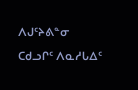ᐱᒍᑦᔨᕕᓐᓂ
ᑕᑯᓗᒋᑦ ᐱᓇᓱᒐᐃᑦ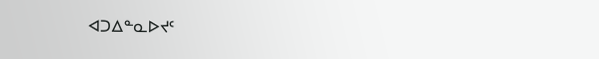ᐊᑐᐃᓐᓇᐅᔪᑦ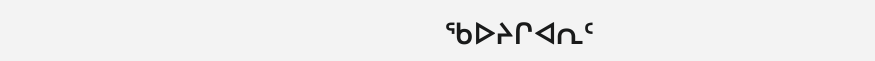ᖃᐅᔨᒋᐊᕆᑦ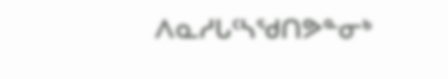ᐱᓇᓱᒐᑦᓴᖁᑎᕗᓐᓂᒃ